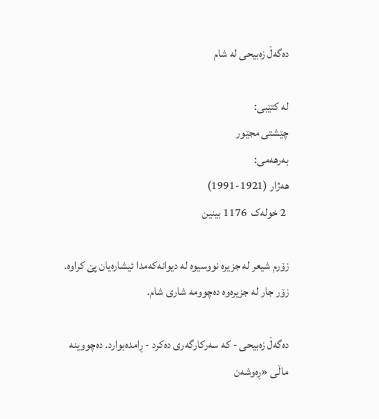دەگەڵ زەبیحی لە شام

لە کتێبی:
چێشتی مجێور
بەرهەمی:
هەژار (1921-1991)
 2 خولەک  1176 بینین

زۆرم شیعر لە جزیرە نووسیوە لە دیوانەکەمدا ئیشارەیان پێ کراوە. زۆر جار لە جزیرەوە دەچوومە شاری شام.

دەگەڵ زەبیحی - کە سەرکارگەری دەکرد - ڕامدەبوارد. دەچووینە ماڵی «ڕەوشەن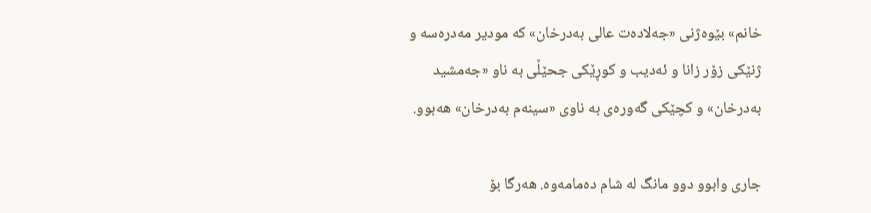خانم» بێوەژنی «جەلادەت عالی بەدرخان» کە مودیر مەدرەسە و ژنێکی زۆر زانا و ئەدیب و کوڕێکی جحێڵی بە ناو «جەمشید بەدرخان» و کچێکی گەورەی بە ناوی «سینەم بەدرخان» هەبوو.

جاری وابوو دوو مانگ لە شام دەمامەوە. هەرگا بۆ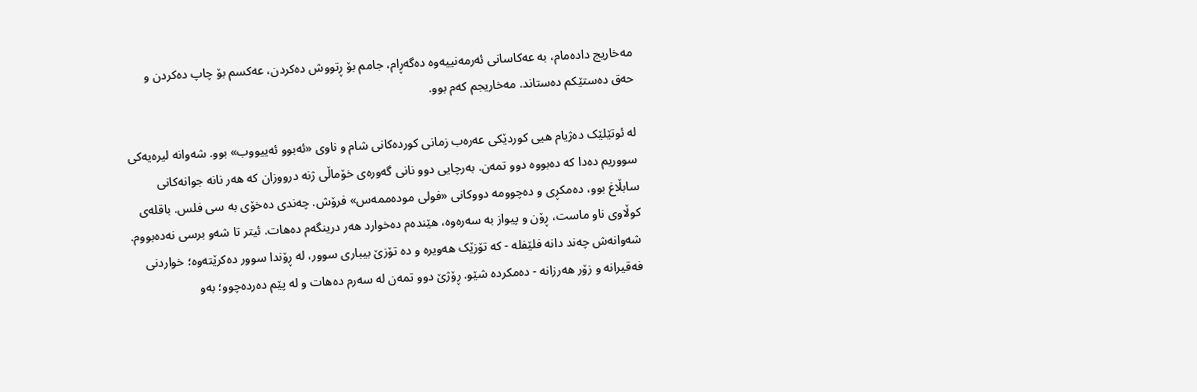مەخاریج دادەمام، بە عەکاسانی ئەرمەنییەوە دەگەڕام، جامم بۆ ڕتووش دەکردن، عەکسم بۆ چاپ دەکردن و حەق دەستێکم دەستاند. مەخاریجم کەم بوو.

لە ئوتێلێک دەژیام هیی کوردێکی عەرەب زمانی کوردەکانی شام و ناوی «ئەبوو ئەییووب» بوو. شەوانە لیرەیەکی سووریم دەدا کە دەبووە دوو تمەن. بەرچایی دوو نانی گەورەی خۆماڵی ژنە درووزان کە هەر نانە جوانەکانی سابڵاغ بوو، دەمکڕی و دەچوومە دووکانی «فولی مودەممەس» فرۆش. چەندی دەخۆی بە سی فلس. باقلەی کوڵاوی ناو ماست، ڕۆن و پیواز بە سەرەوە، هێندەم دەخوارد هەر درینگەم دەهات. ئیتر تا شەو برسی نەدەبووم. شەوانەش چەند دانە فلێفلە - کە تۆزێک هەویرە و دە تۆزێ بیباری سوور، لە ڕۆندا سوور دەکرێتەوە؛ خواردنی فەقیرانە و زۆر هەرزانە - دەمکردە شێو. ڕۆژێ دوو تمەن لە سەرم دەهات و لە پێم دەردەچوو؛ بەو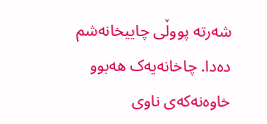شەرتە پووڵی چاییخانەشم دەدا. چاخانەیەک هەبوو خاوەنەکەی ناوی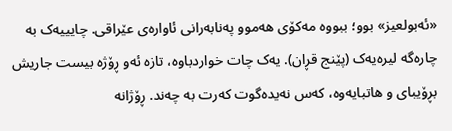«ئەبولعیز» بوو؛ ببووە مەکۆی هەموو پەنابەرانی ئاوارەی عێراقی. چایییەک بە چارەگە لیرەیەک (پێنج قڕان). یەک چات خواردباوە، تازە ئەو ڕۆژە بیست جاریش بڕۆیبای و هاتبایەوە، کەس نەیدەگوت کەرت بە چەند. ڕۆژانە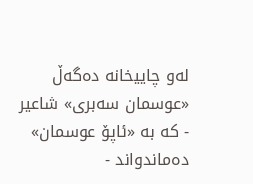لەو چاییخانە دەگەڵ «عوسمان سەبری» شاعیر - کە بە «ئاپۆ عوسمان» دەماندواند -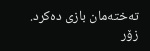تەختەمان بازی دەکرد. زۆر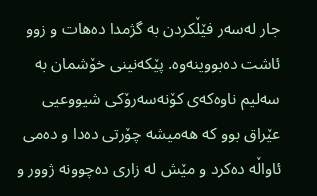جار لەسەر فێڵکردن بە گژمدا دەهات و زوو ئاشت دەبووینەوە. پێکەنینی خۆشمان بە سەلیم ناوەکەی کۆنەسەرۆکی شیووعیی عێراق بوو کە هەمیشە چۆرتی دەدا و دەمی ئاواڵە دەکرد و مێش لە زاری دەچوونە ژوور و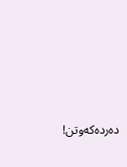دەردەکەوتن!